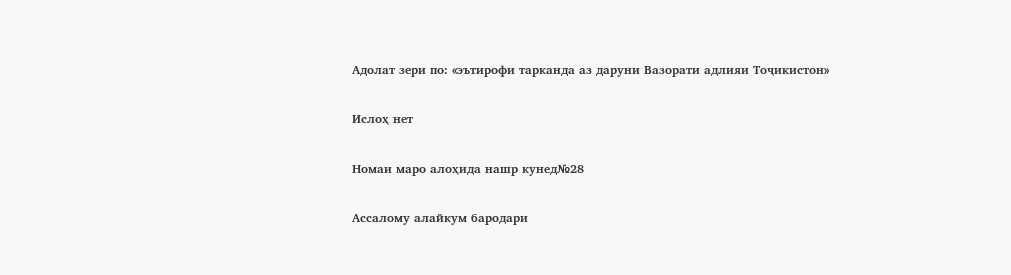Адолат зери по: «эътирофи тарканда аз даруни Вазорати адлияи Тоҷикистон»

Ислоҳ нет

Номаи маро алоҳида нашр кунед№28

Ассалому алайкум бародари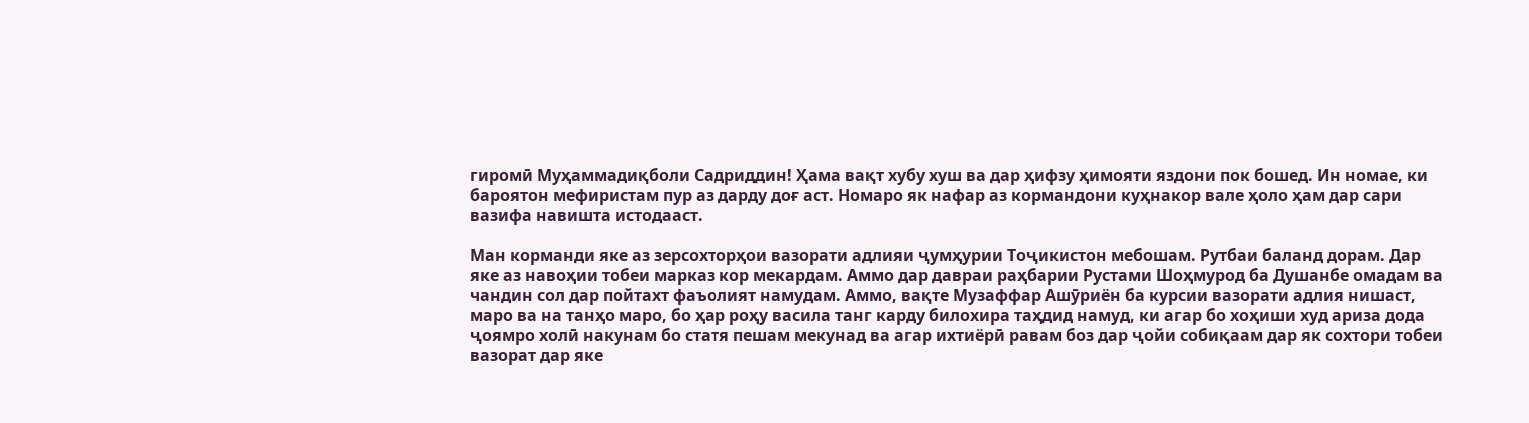гиромӣ Муҳаммадиқболи Садриддин! Ҳама вақт хубу хуш ва дар ҳифзу ҳимояти яздони пок бошед. Ин номае, ки бароятон мефиристам пур аз дарду доғ аст. Номаро як нафар аз кормандони куҳнакор вале ҳоло ҳам дар сари вазифа навишта истодааст.

Ман корманди яке аз зерсохторҳои вазорати адлияи ҷумҳурии Тоҷикистон мебошам. Рутбаи баланд дорам. Дар яке аз навоҳии тобеи марказ кор мекардам. Аммо дар давраи раҳбарии Рустами Шоҳмурод ба Душанбе омадам ва чандин сол дар пойтахт фаъолият намудам. Аммо, вақте Музаффар Ашӯриён ба курсии вазорати адлия нишаст, маро ва на танҳо маро, бо ҳар роҳу васила танг карду билохира таҳдид намуд, ки агар бо хоҳиши худ ариза дода ҷоямро холӣ накунам бо статя пешам мекунад ва агар ихтиёрӣ равам боз дар ҷойи собиқаам дар як сохтори тобеи вазорат дар яке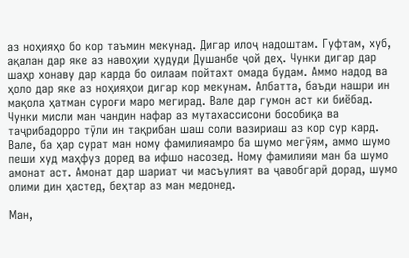аз ноҳияҳо бо кор таъмин мекунад. Дигар илоҷ надоштам. Гуфтам, хуб, ақалан дар яке аз навоҳии ҳудуди Душанбе ҷой деҳ. Чунки дигар дар шаҳр хонаву дар карда бо оилаам пойтахт омада будам. Аммо надод ва ҳоло дар яке аз ноҳияҳои дигар кор мекунам. Албатта, баъди нашри ин мақола ҳатман суроғи маро мегирад. Вале дар гумон аст ки биёбад. Чунки мисли ман чандин нафар аз мутахассисони бособиқа ва таҷрибадорро тӯли ин тақрибан шаш соли вазириаш аз кор сур кард. Вале, ба ҳар сурат ман ному фамилияамро ба шумо мегӯям, аммо шумо пеши худ маҳфуз доред ва ифшо насозед. Ному фамилияи ман ба шумо амонат аст. Амонат дар шариат чи масъулият ва ҷавобгарӣ дорад, шумо олими дин ҳастед, беҳтар аз ман медонед.

Ман,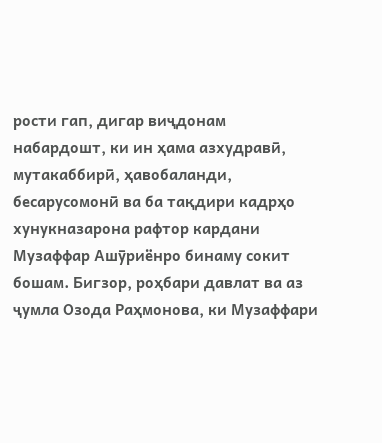рости гап, дигар виҷдонам набардошт, ки ин ҳама азхудравӣ, мутакаббирӣ, ҳавобаланди, бесарусомонӣ ва ба тақдири кадрҳо хунукназарона рафтор кардани Музаффар Ашӯриёнро бинаму сокит бошам. Бигзор, роҳбари давлат ва аз ҷумла Озода Раҳмонова, ки Музаффари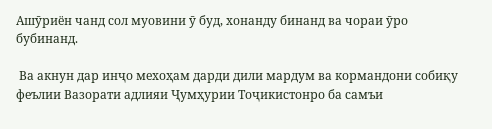Ашӯриён чанд сол муовини ӯ буд, хонанду бинанд ва чораи ӯро бубинанд.

 Ва акнун дар инҷо мехоҳам дарди дили мардум ва кормандони собиқу феълии Вазорати адлияи Ҷумҳурии Тоҷикистонро ба самъи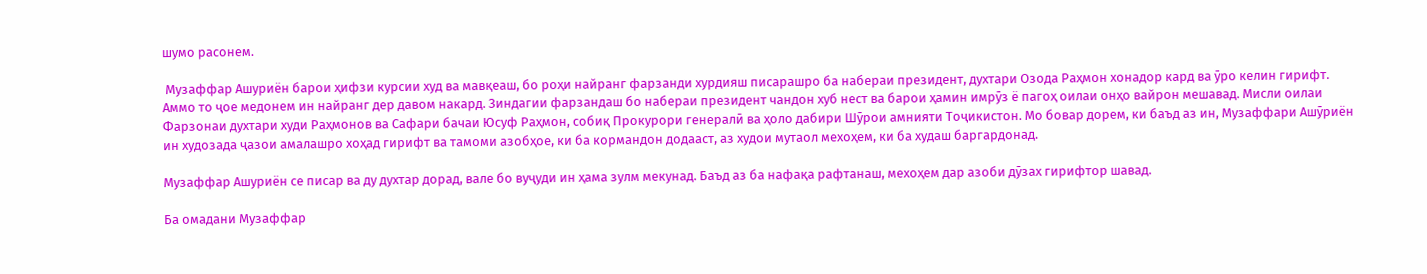шумо расонем.

 Музаффар Ашуриён барои ҳифзи курсии худ ва мавқеаш, бо роҳи найранг фарзанди хурдияш писарашро ба набераи президент, духтари Озода Раҳмон хонадор кард ва ӯро келин гирифт. Аммо то ҷое медонем ин найранг дер давом накард. Зиндагии фарзандаш бо набераи президент чандон хуб нест ва барои ҳамин имрӯз ё пагоҳ оилаи онҳо вайрон мешавад. Мисли оилаи Фарзонаи духтари худи Раҳмонов ва Сафари бачаи Юсуф Раҳмон, собиқ Прокурори генералӣ ва ҳоло дабири Шӯрои амнияти Тоҷикистон. Мо бовар дорем, ки баъд аз ин, Музаффари Ашӯриён ин худозада ҷазои амалашро хоҳад гирифт ва тамоми азобҳое, ки ба кормандон додааст, аз худои мутаол мехоҳем, ки ба худаш баргардонад.

Музаффар Ашуриён се писар ва ду духтар дорад, вале бо вуҷуди ин ҳама зулм мекунад. Баъд аз ба нафақа рафтанаш, мехоҳем дар азоби дӯзах гирифтор шавад.

Ба омадани Музаффар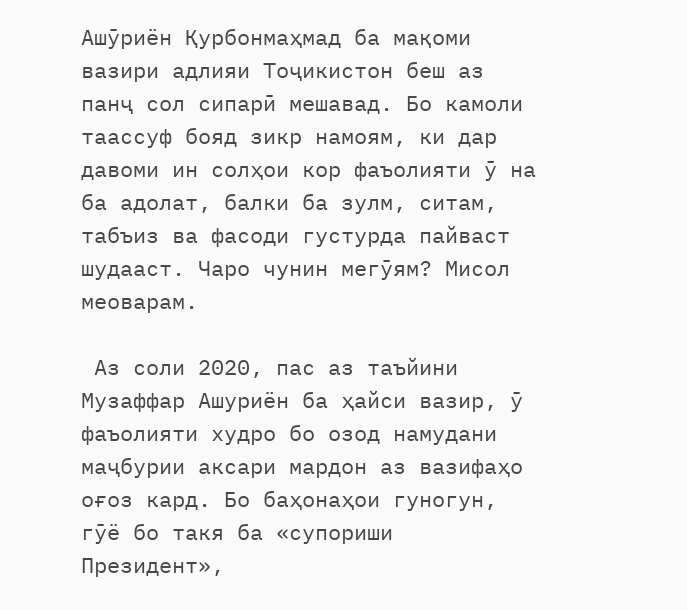Ашӯриён Қурбонмаҳмад ба мақоми вазири адлияи Тоҷикистон беш аз панҷ сол сипарӣ мешавад. Бо камоли таассуф бояд зикр намоям, ки дар давоми ин солҳои кор фаъолияти ӯ на ба адолат, балки ба зулм, ситам, табъиз ва фасоди густурда пайваст шудааст. Чаро чунин мегӯям? Мисол меоварам.

 Аз соли 2020, пас аз таъйини Музаффар Ашуриён ба ҳайси вазир, ӯ фаъолияти худро бо озод намудани маҷбурии аксари мардон аз вазифаҳо оғоз кард. Бо баҳонаҳои гуногун, гӯё бо такя ба «супориши Президент»,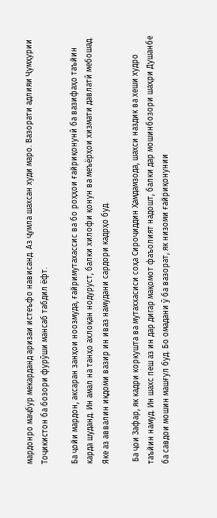мардонро маҷбур мекарданд аризаи истеъфо нависанд. Аз ҷумла шахсан худи маро. Вазорати адлияи Ҷумҳурии Тоҷикистон ба бозори фурӯши мансаб табдил ёфт.

Ба ҷойи мардон, аксаран занҳои ноозмуда, ғайримутахассис ва бо роҳҳои ғайриқонунӣ ба вазифаҳо таъйин карда шуданд. Ин амал на танҳо ахлоқан нодуруст, балки хилофи қонун ва меъёрҳои хизмати давлатӣ мебошад. Яке аз аввалин иқдоми вазир ин иваз намудани сардори кадрҳо буд.

 Ба ҷои Зафар, як кадри коркушта ва мутаххасиси соҳа Сироҷиддин Ҳамдамзода, шахси наздик ва хеши худро таъйин намуд. Ин шахс пеш аз ин дар дигар мақомот фаъолият надошт, балки дар мошинбозори шаҳри Душанбе ба савдои мошин машғул буд. Бо омадани ӯ ба вазорат, як низоми ғайриқонунии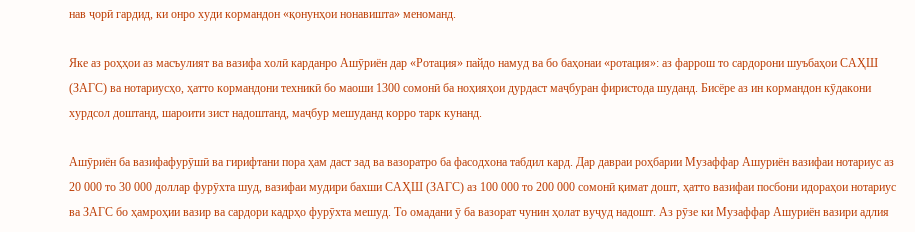нав ҷорӣ гардид, ки онро худи кормандон «қонунҳои нонавишта» меноманд.

Яке аз роҳҳои аз масъулият ва вазифа холӣ карданро Ашӯриён дар «Ротация» пайдо намуд ва бо баҳонаи «ротация»: аз фаррош то сардорони шуъбаҳои САҲШ (ЗАГС) ва нотариусҳо, ҳатто кормандони техникӣ бо маоши 1300 сомонӣ ба ноҳияҳои дурдаст маҷбуран фиристода шуданд. Бисёре аз ин кормандон кӯдакони хурдсол доштанд, шароити зист надоштанд, маҷбур мешуданд корро тарк кунанд.

Ашӯриён ба вазифафурӯшӣ ва гирифтани пора ҳам даст зад ва вазоратро ба фасодхона табдил кард. Дар давраи роҳбарии Музаффар Ашуриён вазифаи нотариус аз 20 000 то 30 000 доллар фурӯхта шуд, вазифаи мудири бахши САҲШ (ЗАГС) аз 100 000 то 200 000 сомонӣ қимат дошт, ҳатто вазифаи посбони идораҳои нотариус ва ЗАГС бо ҳамроҳии вазир ва сардори кадрҳо фурӯхта мешуд. То омадани ӯ ба вазорат чунин ҳолат вуҷуд надошт. Аз рӯзе ки Музаффар Ашуриён вазири адлия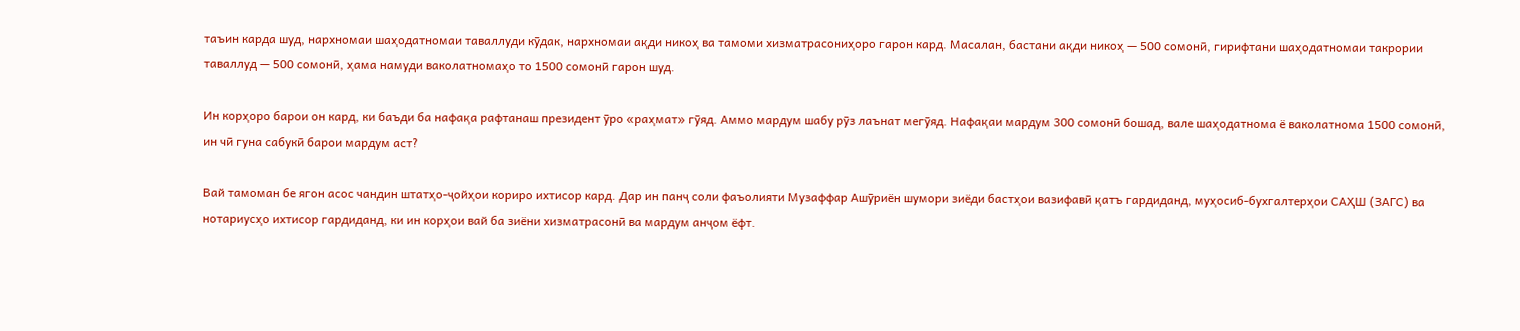таъин карда шуд, нархномаи шаҳодатномаи таваллуди кӯдак, нархномаи ақди никоҳ ва тамоми хизматрасониҳоро гарон кард. Масалан, бастани ақди никоҳ — 500 сомонӣ, гирифтани шаҳодатномаи такрории таваллуд — 500 сомонӣ, ҳама намуди ваколатномаҳо то 1500 сомонӣ гарон шуд.

Ин корҳоро барои он кард, ки баъди ба нафақа рафтанаш президент ӯро «раҳмат» гӯяд. Аммо мардум шабу рӯз лаънат мегӯяд. Нафақаи мардум 300 сомонӣ бошад, вале шаҳодатнома ё ваколатнома 1500 сомонӣ, ин чӣ гуна сабукӣ барои мардум аст?

Вай тамоман бе ягон асос чандин штатҳо-ҷойҳои кориро ихтисор кард. Дар ин панҷ соли фаъолияти Музаффар Ашӯриён шумори зиёди бастҳои вазифавӣ қатъ гардиданд, муҳосиб-бухгалтерҳои САҲШ (ЗАГС) ва нотариусҳо ихтисор гардиданд, ки ин корҳои вай ба зиёни хизматрасонӣ ва мардум анҷом ёфт.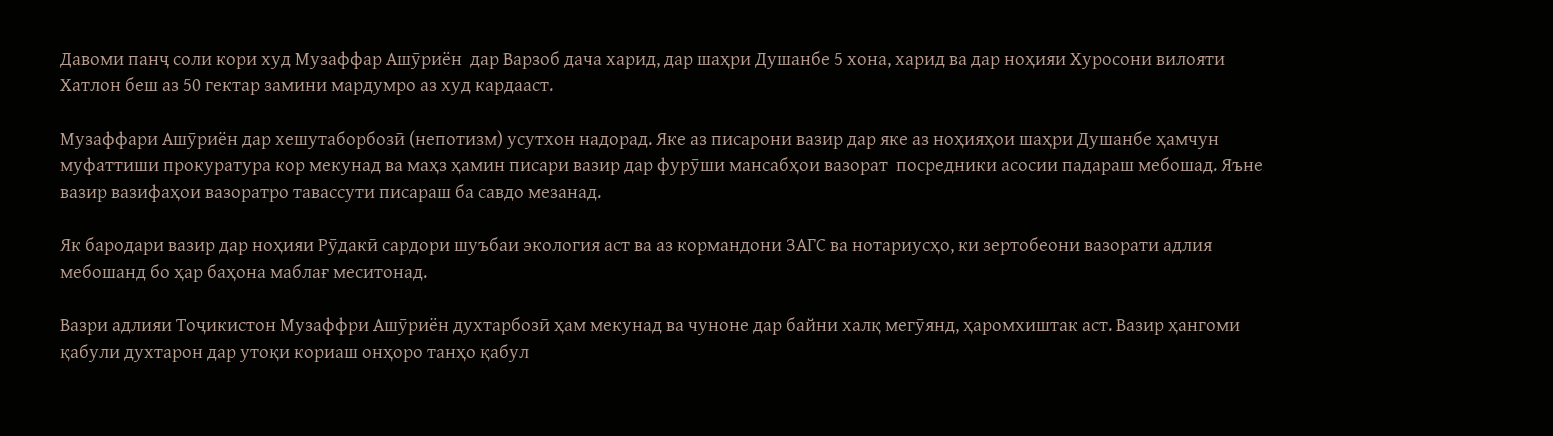Давоми панҷ соли кори худ Музаффар Ашӯриён  дар Варзоб дача харид, дар шаҳри Душанбе 5 хона, харид ва дар ноҳияи Хуросони вилояти Хатлон беш аз 50 гектар замини мардумро аз худ кардааст.

Музаффари Ашӯриён дар хешутаборбозӣ (непотизм) усутхон надорад. Яке аз писарони вазир дар яке аз ноҳияҳои шаҳри Душанбе ҳамчун муфаттиши прокуратура кор мекунад ва маҳз ҳамин писари вазир дар фурӯши мансабҳои вазорат  посредники асосии падараш мебошад. Яъне вазир вазифаҳои вазоратро тавассути писараш ба савдо мезанад.

Як бародари вазир дар ноҳияи Рӯдакӣ сардори шуъбаи экология аст ва аз кормандони ЗАГС ва нотариусҳо, ки зертобеони вазорати адлия мебошанд бо ҳар баҳона маблағ меситонад.

Вазри адлияи Тоҷикистон Музаффри Ашӯриён духтарбозӣ ҳам мекунад ва чуноне дар байни халқ мегӯянд, ҳаромхиштак аст. Вазир ҳангоми қабули духтарон дар утоқи кориаш онҳоро танҳо қабул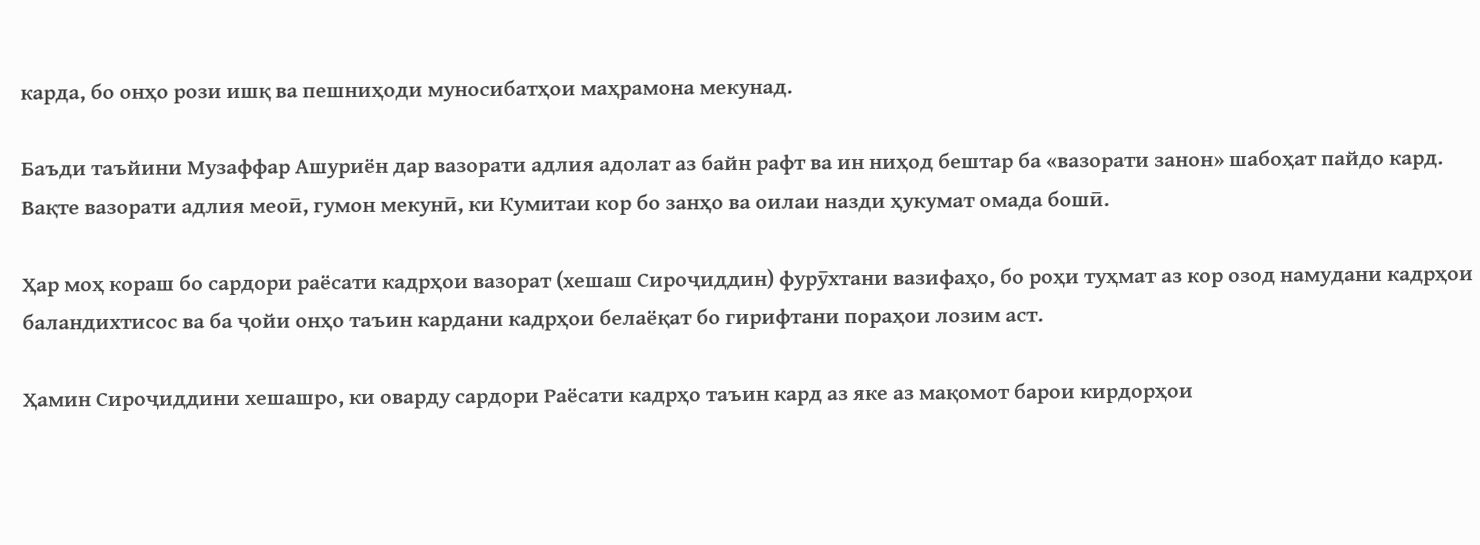карда, бо онҳо рози ишқ ва пешниҳоди муносибатҳои маҳрамона мекунад.

Баъди таъйини Музаффар Ашуриён дар вазорати адлия адолат аз байн рафт ва ин ниҳод бештар ба «вазорати занон» шабоҳат пайдо кард. Вақте вазорати адлия меоӣ, гумон мекунӣ, ки Кумитаи кор бо занҳо ва оилаи назди ҳукумат омада бошӣ.

Ҳар моҳ кораш бо сардори раёсати кадрҳои вазорат (хешаш Сироҷиддин) фурӯхтани вазифаҳо, бо роҳи туҳмат аз кор озод намудани кадрҳои баландихтисос ва ба ҷойи онҳо таъин кардани кадрҳои белаёқат бо гирифтани пораҳои лозим аст.

Ҳамин Сироҷиддини хешашро, ки оварду сардори Раёсати кадрҳо таъин кард аз яке аз мақомот барои кирдорҳои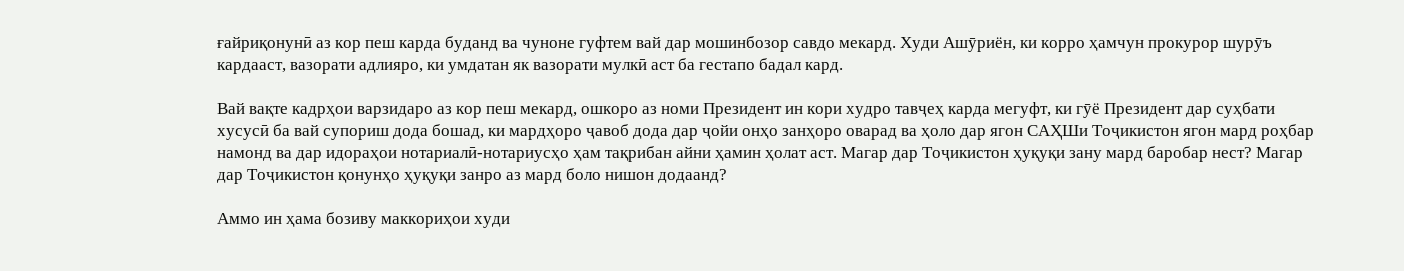ғайриқонунӣ аз кор пеш карда буданд ва чуноне гуфтем вай дар мошинбозор савдо мекард. Худи Ашӯриён, ки корро ҳамчун прокурор шурӯъ кардааст, вазорати адлияро, ки умдатан як вазорати мулкӣ аст ба гестапо бадал кард.

Вай вақте кадрҳои варзидаро аз кор пеш мекард, ошкоро аз номи Президент ин кори худро тавҷеҳ карда мегуфт, ки гӯё Президент дар суҳбати хусусӣ ба вай супориш дода бошад, ки мардҳоро ҷавоб дода дар ҷойи онҳо занҳоро оварад ва ҳоло дар ягон САҲШи Тоҷикистон ягон мард роҳбар намонд ва дар идораҳои нотариалӣ-нотариусҳо ҳам тақрибан айни ҳамин ҳолат аст. Магар дар Тоҷикистон ҳуқуқи зану мард баробар нест? Магар дар Тоҷикистон қонунҳо ҳуқуқи занро аз мард боло нишон додаанд?

Аммо ин ҳама бозиву маккориҳои худи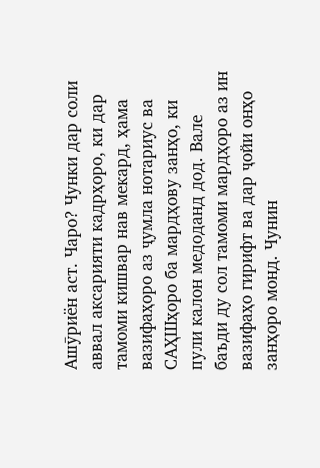Ашӯриён аст. Чаро? Чунки дар соли аввал аксарияти кадрҳоро, ки дар тамоми кишвар нав мекард, ҳама вазифаҳоро аз ҷумла нотариус ва САҲШҳоро ба мардҳову занҳо, ки пули калон медоданд дод. Вале баъди ду сол тамоми мардҳоро аз ин вазифаҳо гирифт ва дар ҷойи онҳо занҳоро монд. Чунин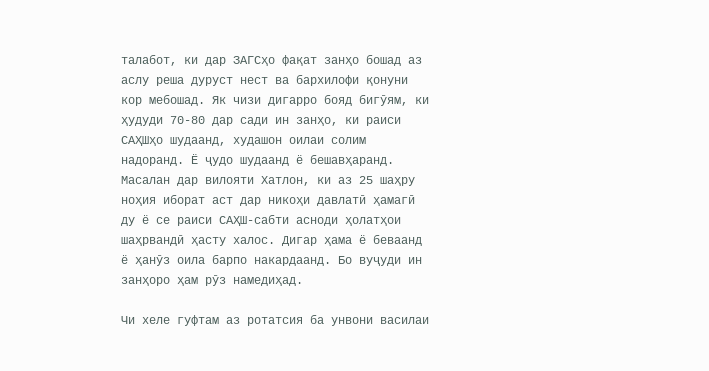талабот, ки дар ЗАГСҳо фақат занҳо бошад аз аслу реша дуруст нест ва бархилофи қонуни кор мебошад. Як чизи дигарро бояд бигӯям, ки ҳудуди 70-80 дар сади ин занҳо, ки раиси САҲШҳо шудаанд, худашон оилаи солим надоранд. Ё ҷудо шудаанд ё бешавҳаранд. Масалан дар вилояти Хатлон, ки аз 25 шаҳру ноҳия иборат аст дар никоҳи давлатӣ ҳамагӣ ду ё се раиси САҲШ-сабти асноди ҳолатҳои шаҳрвандӣ ҳасту халос. Дигар ҳама ё беваанд ё ҳанӯз оила барпо накардаанд. Бо вуҷуди ин  занҳоро ҳам рӯз намедиҳад.

Чи хеле гуфтам аз ротатсия ба унвони василаи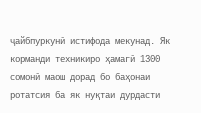ҷайбпуркунӣ истифода мекунад. Як корманди техникиро ҳамагӣ 1300 сомонӣ маош дорад бо баҳонаи ротатсия ба як нуқтаи дурдасти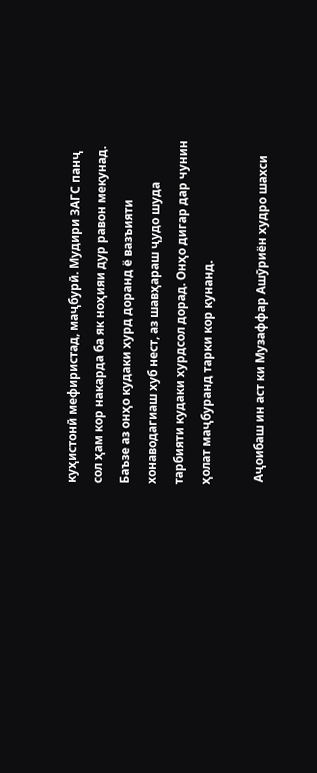куҳистонӣ мефиристад, маҷбурӣ. Мудири ЗАГС панҷ сол ҳам кор накарда ба як ноҳияи дур равон мекунад. Баъзе аз онҳо кудаки хурд доранд ё вазъияти хонаводагиаш хуб нест, аз шавҳараш ҷудо шуда тарбияти кудаки хурдсол дорад. Онҳо дигар дар чунин ҳолат маҷбуранд тарки кор кунанд.

 Аҷоибаш ин аст ки Музаффар Ашӯриён худро шахси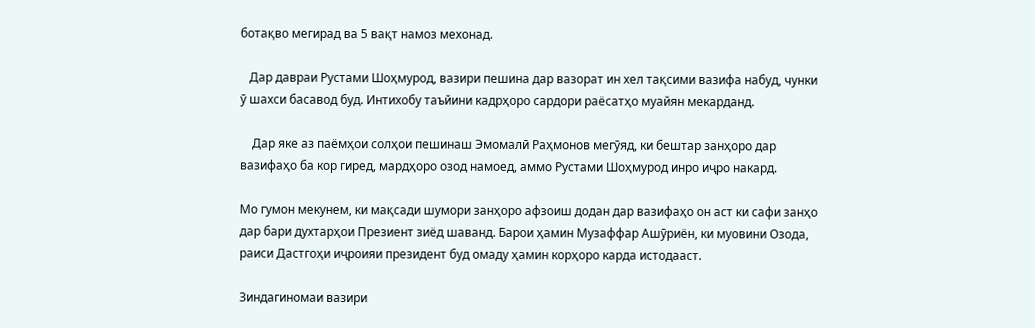ботақво мегирад ва 5 вақт намоз мехонад.

   Дар давраи Рустами Шоҳмурод, вазири пешина дар вазорат ин хел тақсими вазифа набуд, чунки ӯ шахси басавод буд. Интихобу таъйини кадрҳоро сардори раёсатҳо муайян мекарданд.

    Дар яке аз паёмҳои солҳои пешинаш Эмомалӣ Раҳмонов мегӯяд, ки бештар занҳоро дар вазифаҳо ба кор гиред, мардҳоро озод намоед, аммо Рустами Шоҳмурод инро иҷро накард.

Мо гумон мекунем, ки мақсади шумори занҳоро афзоиш додан дар вазифаҳо он аст ки сафи занҳо дар бари духтарҳои Презиент зиёд шаванд. Барои ҳамин Музаффар Ашӯриён, ки муовини Озода, раиси Дастгоҳи иҷроияи президент буд омаду ҳамин корҳоро карда истодааст.

Зиндагиномаи вазири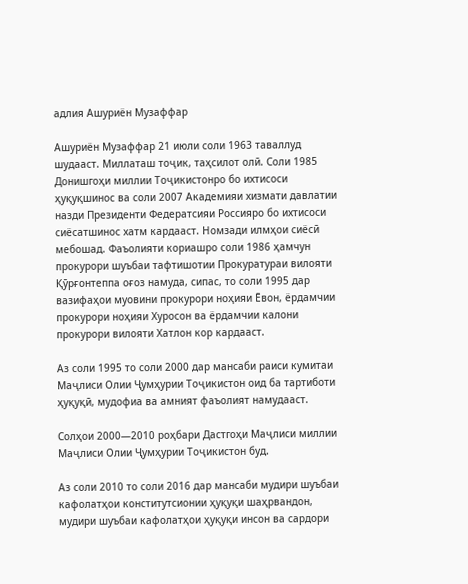адлия Ашуриён Музаффар

Ашуриён Музаффар 21 июли соли 1963 таваллуд шудааст. Миллаташ тоҷик, таҳсилот олӣ. Соли 1985 Донишгоҳи миллии Тоҷикистонро бо ихтисоси ҳуқуқшинос ва соли 2007 Академияи хизмати давлатии назди Президенти Федератсияи Россияро бо ихтисоси сиёсатшинос хатм кардааст. Номзади илмҳои сиёсӣ мебошад. Фаъолияти кориашро соли 1986 ҳамчун прокурори шуъбаи тафтишотии Прокуратураи вилояти Қӯрғонтеппа оғоз намуда, сипас, то соли 1995 дар вазифаҳои муовини прокурори ноҳияи Ёвон, ёрдамчии прокурори ноҳияи Хуросон ва ёрдамчии калони прокурори вилояти Хатлон кор кардааст.

Аз соли 1995 то соли 2000 дар мансаби раиси кумитаи Маҷлиси Олии Ҷумҳурии Тоҷикистон оид ба тартиботи ҳуқуқӣ, мудофиа ва амният фаъолият намудааст.

Солҳои 2000—2010 роҳбари Дастгоҳи Маҷлиси миллии Маҷлиси Олии Ҷумҳурии Тоҷикистон буд.

Аз соли 2010 то соли 2016 дар мансаби мудири шуъбаи кафолатҳои конститутсионии ҳуқуқи шаҳрвандон, мудири шуъбаи кафолатҳои ҳуқуқи инсон ва сардори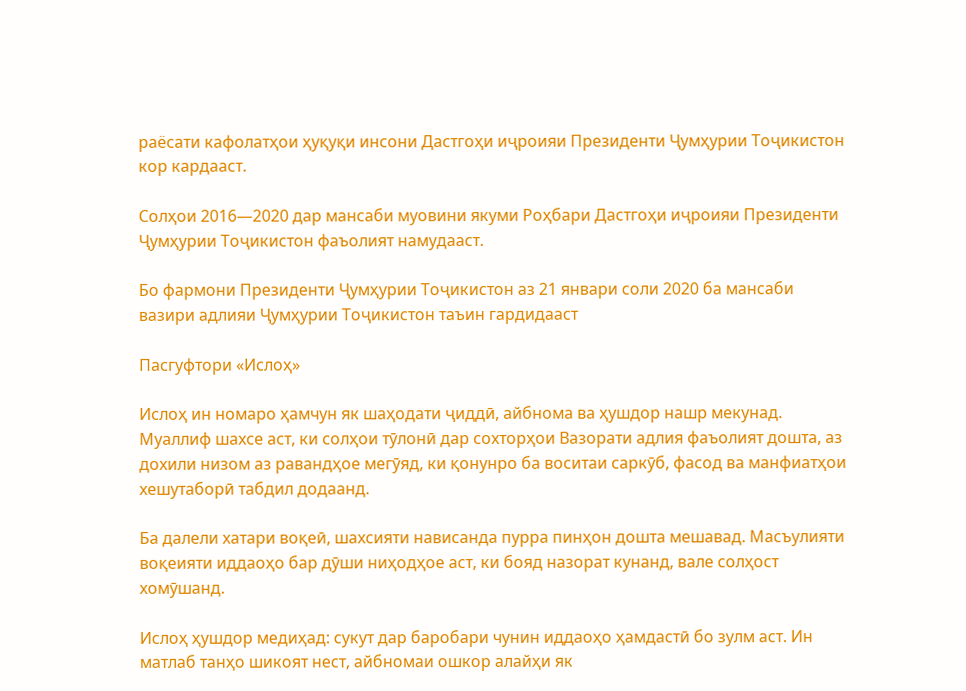раёсати кафолатҳои ҳуқуқи инсони Дастгоҳи иҷроияи Президенти Ҷумҳурии Тоҷикистон кор кардааст.

Солҳои 2016—2020 дар мансаби муовини якуми Роҳбари Дастгоҳи иҷроияи Президенти Ҷумҳурии Тоҷикистон фаъолият намудааст.

Бо фармони Президенти Ҷумҳурии Тоҷикистон аз 21 январи соли 2020 ба мансаби вазири адлияи Ҷумҳурии Тоҷикистон таъин гардидааст

Пасгуфтори «Ислоҳ»

Ислоҳ ин номаро ҳамчун як шаҳодати ҷиддӣ, айбнома ва ҳушдор нашр мекунад. Муаллиф шахсе аст, ки солҳои тӯлонӣ дар сохторҳои Вазорати адлия фаъолият дошта, аз дохили низом аз равандҳое мегӯяд, ки қонунро ба воситаи саркӯб, фасод ва манфиатҳои хешутаборӣ табдил додаанд.

Ба далели хатари воқеӣ, шахсияти нависанда пурра пинҳон дошта мешавад. Масъулияти воқеияти иддаоҳо бар дӯши ниҳодҳое аст, ки бояд назорат кунанд, вале солҳост хомӯшанд.

Ислоҳ ҳушдор медиҳад: сукут дар баробари чунин иддаоҳо ҳамдастӣ бо зулм аст. Ин матлаб танҳо шикоят нест, айбномаи ошкор алайҳи як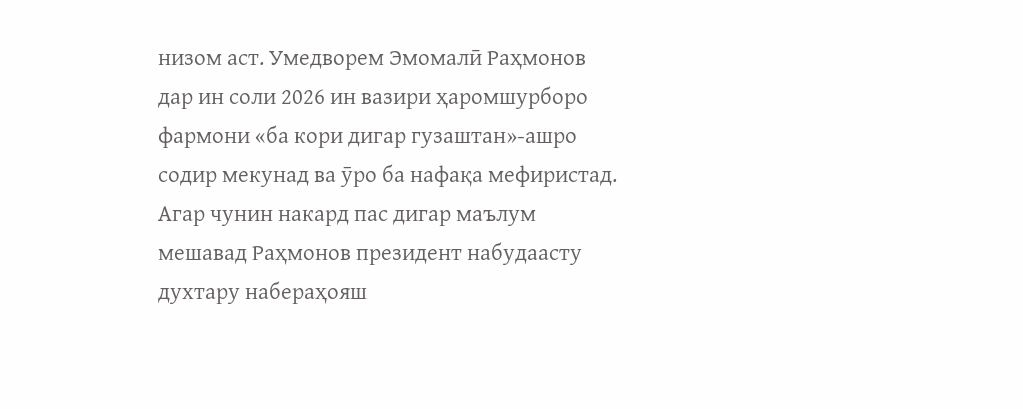низом аст. Умедворем Эмомалӣ Раҳмонов дар ин соли 2026 ин вазири ҳаромшурборо фармони «ба кори дигар гузаштан»-ашро содир мекунад ва ӯро ба нафақа мефиристад. Агар чунин накард пас дигар маълум мешавад Раҳмонов президент набудаасту духтару набераҳояш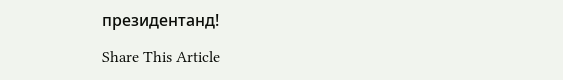президентанд!

Share This Article